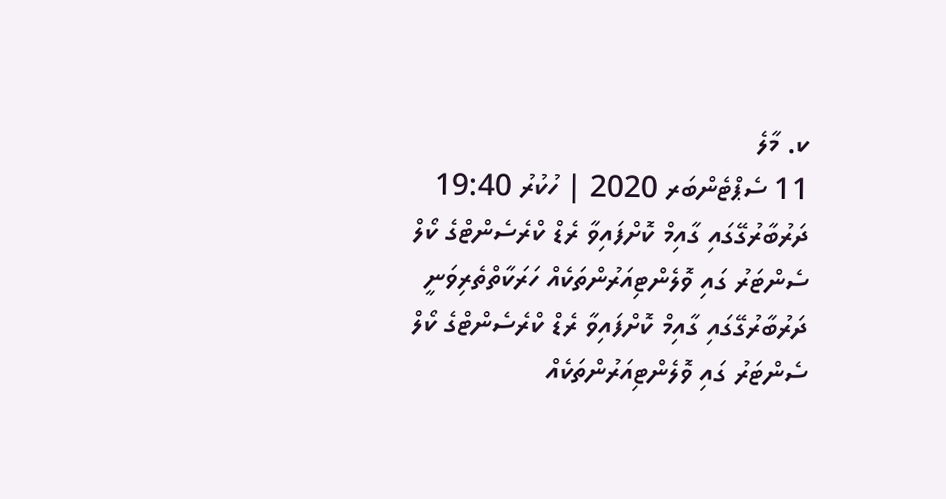ކ. މާލެ
11 ސެޕްޓެންބަރ 2020 | ހުކުރު 19:40
ދަރުބާރުގޭގައި ގާއިމް ކޮށްފައިވާ ރެޑް ކްރެސެންޓްގެ ކޯލް ސެންޓަރު ގައި ވޮލެންޓިއަރުންތަކެއް ހަރަކާތްތެރިވަނީ
ދަރުބާރުގޭގައި ގާއިމް ކޮށްފައިވާ ރެޑް ކްރެސެންޓްގެ ކޯލް ސެންޓަރު ގައި ވޮލެންޓިއަރުންތަކެއް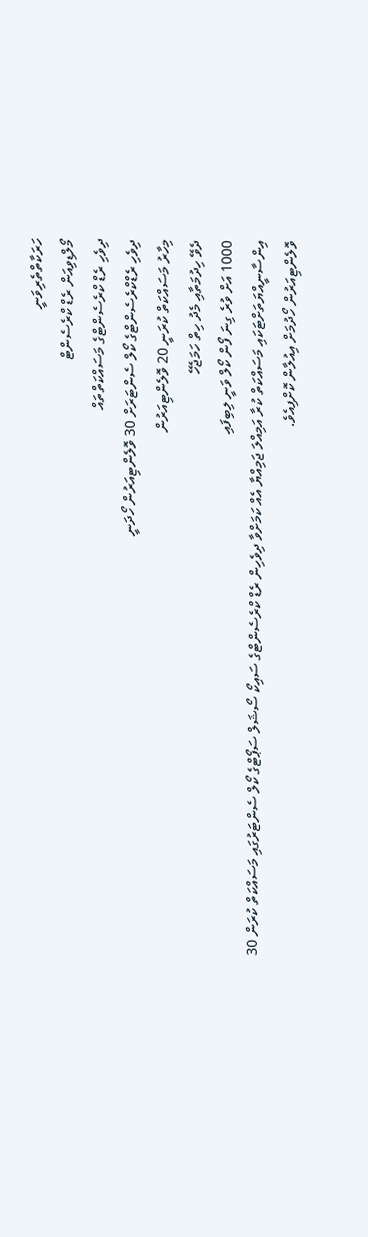ހަރަކާތްތެރިވަނީ
މޯލްޑިވިއަން ރެޑް ކްރެސެންޓް
ދިވެހި ރެޑް ކްރެސެންޓްގެ މަސައްކަތްތައް
ދިވެހި ރެޑްކްރެސެންޓްގެ ކޯލް ސެންޓަރަށް 30 ވޮލެންޓިއަރުން ހޯދަނީ
މިހާރު މަސައްކަތް ކުރަނީ 20 ވޮލެންޓިއަރުން
ދެވޭ ހިދުމަތާއި މެދު ހިތް ހަމަޖެހޭ
1000 އަށް ވުރެ ގިނަ ފޯން ކޯލް ވަނީ ލިބިފައި
އިންސާނީއްޔަތަށްޓަކައި މަސައްކަތް ކުރާ އަމިއްލަ ޖަމިއްޔާ އެއް ކަމަށްވާ ދިވެހިން ރެޑް ކްރެސެންޓްގެ ސައިކޯ ސޯޝަލް ސަޕޯޓްގެ ކޯލް ސެންޓަރުގައި މަސައްކަތް ކުރަން 30 ވޮލެންޓިއަރުން ހޯދުމަށް އިއުލާން ކޮށްފިއެވެ.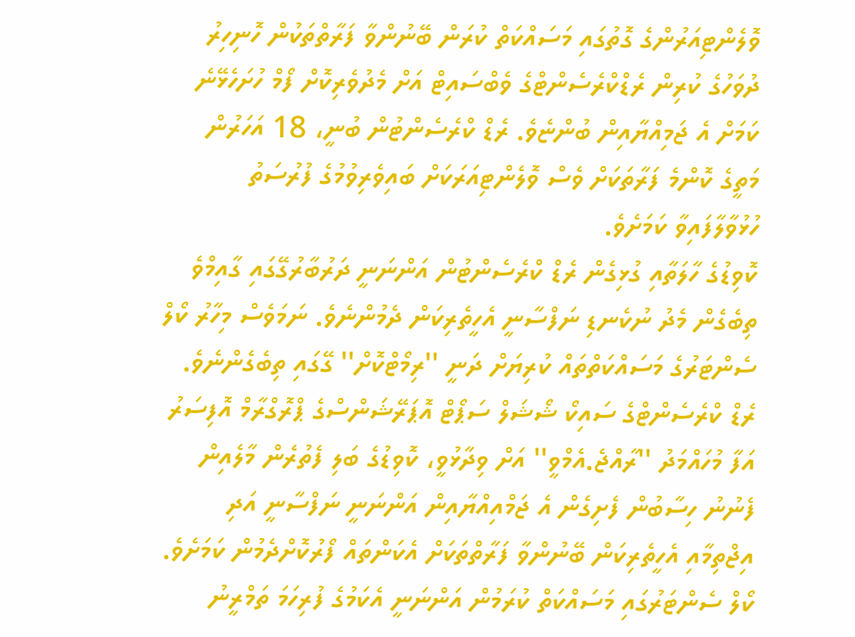ވޮލެންޓިއަރުންގެ ގޮތުގައި މަސައްކަތް ކުރަން ބޭނުންވާ ފަރާތްތަކުން ހޮނިހިރު ދުވަހުގެ ކުރިން ރެޑްކްރެސެންޓްގެ ވެބްސައިޓް އަށް މެދުވެރިކޮށް ފޯމް ހުށަހެޅޭނެ ކަމަށް އެ ޖަމިއްޔާއިން ބުންޏެވެ. ރެޑް ކްރެސެންޓުން ބުނީ، 18 އަހަރުން މަތީގެ ކޮންމެ ފަރާތަކަށް ވެސް ވޮލެންޓިއަރަކަށް ބައިވެރިވުމުގެ ފުރުސަތު ހުޅުވާލާފައިވާ ކަމަށެވެ.
ކޮވިޑުގެ ހާލަތާއި ގުޅިގެން ރެޑް ކްރެސެންޓުން އަންނަނީ ދަރުބާރުގޭގައި ގާއިމްވެ ތިބެގެން މެދު ނުކެނޑި ނަފްސާނީ އެހީތެރިކަން ދެމުންނެވެ. ނަމަވެސް މިހާރު ކޯލް ސެންޓަރުގެ މަސައްކަތްތައް ކުރިޔަށް ދަނީ ''ރިމޯޓްކޮށް'' ގޭގައި ތިބެގެންނެވެ.
ރެޑް ކްރެސެންޓްގެ ސައިކޯ ޝޯޝަލް ސަޕޯޓް އޮޕަރޭޝަންސްގެ ޕްރޮގްރާމް އޮފިސަރު އަފާ މުހައްމަދު ''ރާއްޖެ.އެމްވީ'' އަށް ވިދާޅުވީ، ކޮވިޑުގެ ބަލި ފެތުރެން މާލެއިން ފެނުނު ހިސާބުން ފެށިގެން އެ ޖަމްއިއްޔާއިން އަންނަނީ ނަފްސާނީ އަދި އިޖްތިމާއި އެހީތެރިކަން ބޭނުންވާ ފަރާތްތަކަށް އެކަންތައް ފޯރުކޮށްދެމުން ކަމަށެވެ. ކޯލް ސެންޓަރުގައި މަސައްކަތް ކުރަމުން އަންނަނީ އެކަމުގެ ފުރިހަމަ ތަމްރީނު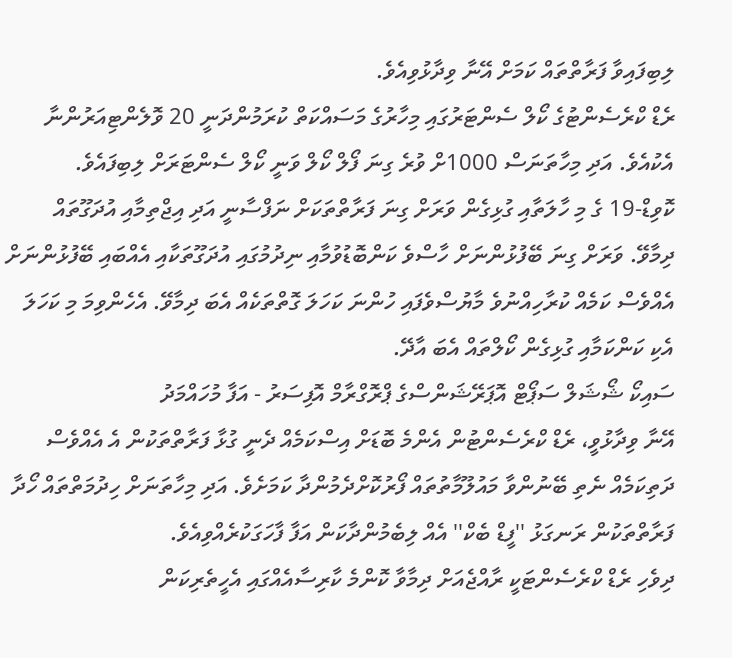ލިބިފައިވާ ފަރާތްތައް ކަމަށް އޭނާ ވިދާޅުވިއެވެ.
ރެޑް ކްރެސެންޓުގެ ކޯލް ސެންޓަރުގައި މިހާރުގެ މަސައްކަތް ކުރަމުންދަނީ 20 ވޮލެންޓިއަރުންނާ އެކުއެވެ. އަދި މިހާތަނަސް 1000ށް ވުރެ ގިނަ ފޯލް ކޯލް ވަނީ ކޯލް ސެންޓަރަށް ލިބިފައެވެ.
ކޮވިޑް-19 ގެ މި ހާލަތާއި ގުޅިގެން ވަރަށް ގިނަ ފަރާތްތަކަށް ނަފްސާނީ އަދި އިޖްތިމާއި އުދަގޫތައް ދިމާވޭ. ވަރަށް ގިނަ ބޭފުޅުންނަށް ހާސްވެ ކަންބޮޑުވުމާއި ނިދުމުގައި އުދަގޫތަކާއި އެއްބައި ބޭފުޅުންނަށް އެއްވެސް ކަމެއް ކުރާހިއްނުވެ މާޔުސްވެފައި ހުންނަ ކަހަލަ ގޮތްތަކެއް އެބަ ދިމާވޭ. އެހެންވިމަ މި ކަހަލަ އެކި ކަންކަމާއި ގުޅިގެން ކޯލްތައް އެބަ އާދޭ.
ސައިކޯ ޝޯޝަލް ސަޕޯޓް އޮޕަރޭޝަންސްގެ ޕްރޮގްރާމް އޮފިސަރު - އަފާ މުހައްމަދު
އޭނާ ވިދާޅުވީ، ރެޑް ކްރެސެންޓުން އެންމެ ބޮޑަށް އިސްކަމެއް ދެނީ ގުޅާ ފަރާތްތަކުން އެ އެއްވެސް ދަތިކަމެއް ނެތި ބޭނުންވާ މައުލޫމާތުތައް ފޯރުކޮށްދެމުންދާ ކަމަށެވެ. އަދި މިހާތަނަށް ހިދުމަތްތައް ހޯދާ ފަރާތްތަކުން ރަނގަޅު ''ފީޑް ބެކް'' އެއް ލިބެމުންދާކަން އަފާ ފާހަގަކުރެއްވިއެވެ.
ދިވެހި ރެޑް ކްރެސެންޓަކީ ރާއްޖެއަށް ދިމާވާ ކޮންމެ ކާރިސާއެއްގައި އެހީތެރިކަން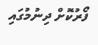ފޯރުކޮށް ދިނުމުގައި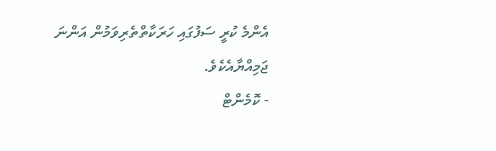އެންމެ ކުރީ ސަފުގައި ހަރަކާތްތެރިވަމުން އަންނަ ޖަމިއްޔާއެކެވެ.
- ކޮމެންޓް